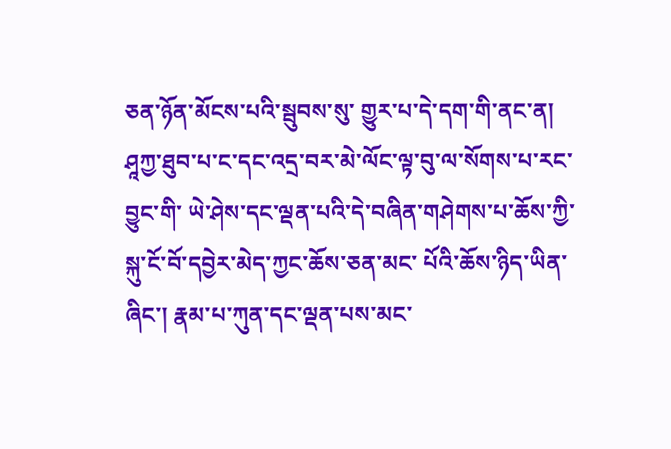ཅན་ཉོན་མོངས་པའི་སྦུབས་སུ་ གྱུར་པ་དེ་དག་གི་ནང་ན། ཤཱཀྱ་ཐུབ་པ་ང་དང་འདྲ་བར་མེ་ལོང་ལྟ་བུ་ལ་སོགས་པ་རང་བྱུང་གི་ ཡེ་ཤེས་དང་ལྡན་པའི་དེ་བཞིན་གཤེགས་པ་ཆོས་ཀྱི་སྐུ་ངོ་བོ་དབྱེར་མེད་ཀྱང་ཆོས་ཅན་མང་ པོའི་ཆོས་ཉིད་ཡིན་ཞིང་། རྣམ་པ་ཀུན་དང་ལྡན་པས་མང་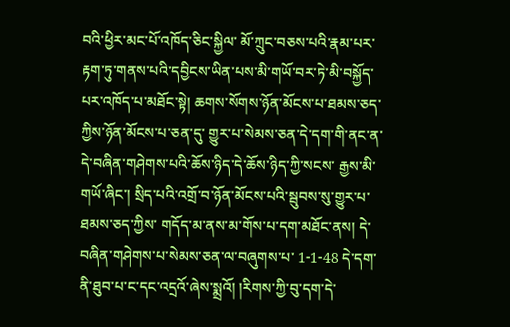བའི་ཕྱིར་མང་པོ་འཁོད་ཅིང་སྐྱིལ་ མོ་ཀྲུང་བཅས་པའི་རྣམ་པར་རྟག་ཏུ་གནས་པའི་དབྱིངས་ཡིན་པས་མི་གཡོ་བར་ཏེ་མི་བསྐྱོད་ པར་འཁོད་པ་མཐོང་སྟེ། ཆགས་སོགས་ཉོན་མོངས་པ་ཐམས་ཅད་ཀྱིས་ཉོན་མོངས་པ་ཅན་དུ་ གྱུར་པ་སེམས་ཅན་དེ་དག་གི་ནང་ན་དེ་བཞིན་གཤེགས་པའི་ཆོས་ཉིད་དེ་ཆོས་ཉིད་ཀྱི་སངས་ རྒྱས་མི་གཡོ་ཞིང་། སྲིད་པའི་འགྲོ་བ་ཉོན་མོངས་པའི་སྦུབས་སུ་གྱུར་པ་ཐམས་ཅད་ཀྱིས་ གདོད་མ་ནས་མ་གོས་པ་དག་མཐོང་ནས། དེ་བཞིན་གཤེགས་པ་སེམས་ཅན་ལ་བཞུགས་པ་ 1-1-48 དེ་དག་ནི་ཐུབ་པ་ང་དང་འདྲའོ་ཞེས་སྨྲའོ། །རིགས་ཀྱི་བུ་དག་དེ་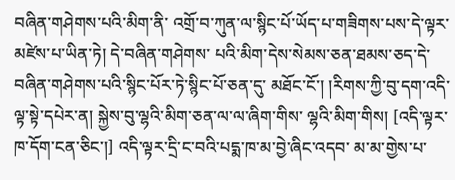བཞིན་གཤེགས་པའི་མིག་ནི་ འགྲོ་བ་ཀུན་ལ་སྙིང་པོ་ཡོད་པ་གཟིགས་པས་དེ་ལྟར་མཛེས་པ་ཡིན་ཏེ། དེ་བཞིན་གཤེགས་ པའི་མིག་དེས་སེམས་ཅན་ཐམས་ཅད་དེ་བཞིན་གཤེགས་པའི་སྙིང་པོར་ཏེ་སྙིང་པོ་ཅན་དུ་ མཐོང་ངོ་། །རིགས་ཀྱི་བུ་དག་འདི་ལྟ་སྟེ་དཔེར་ན། སྐྱེས་བུ་ལྷའི་མིག་ཅན་ལ་ལ་ཞིག་གིས་ ལྷའི་མིག་གིས། [འདི་ལྟར་ཁ་དོག་ངན་ཅིང་།] འདི་ལྟར་དྲི་ང་བའི་པདྨ་ཁ་མ་བྱེ་ཞིང་འདབ་ མ་མ་གྱེས་པ་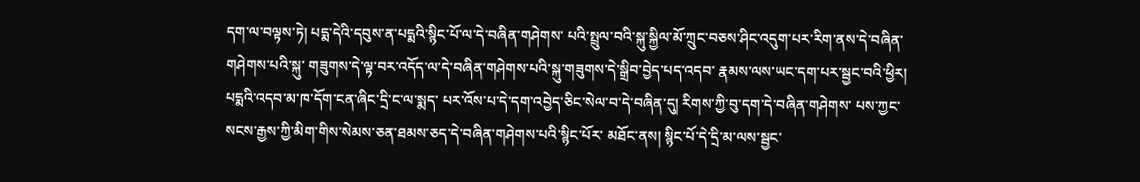དག་ལ་བལྟས་ཏེ། པདྨ་དེའི་དབུས་ན་པདྨའི་སྙིང་པོ་ལ་དེ་བཞིན་གཤེགས་ པའི་སྤྲུལ་བའི་སྐུ་སྐྱིལ་མོ་ཀྲུང་བཅས་ཤིང་འདུག་པར་རིག་ནས་དེ་བཞིན་གཤེགས་པའི་སྐུ་ གཟུགས་དེ་ལྟ་བར་འདོད་ལ་དེ་བཞིན་གཤེགས་པའི་སྐུ་གཟུགས་དེ་སྒྲིབ་བྱེད་པད་འདབ་ རྣམས་ལས་ཡང་དག་པར་སྦྱང་བའི་ཕྱིར། པདྨའི་འདབ་མ་ཁ་དོག་ངན་ཞིང་དྲི་ང་ལ་སྨད་ པར་འོས་པ་དེ་དག་འབྱེད་ཅིང་སེལ་བ་དེ་བཞིན་དུ། རིགས་ཀྱི་བུ་དག་དེ་བཞིན་གཤེགས་ པས་ཀྱང་སངས་རྒྱས་ཀྱི་མིག་གིས་སེམས་ཅན་ཐམས་ཅད་དེ་བཞིན་གཤེགས་པའི་སྙིང་པོར་ མཐོང་ནས། སྙིང་པོ་དེ་དྲི་མ་ལས་སྦྱང་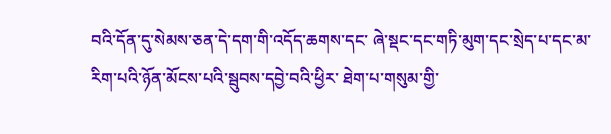བའི་དོན་དུ་སེམས་ཅན་དེ་དག་གི་འདོད་ཆགས་དང་ ཞེ་སྡང་དང་གཏི་མུག་དང་སྲེད་པ་དང་མ་རིག་པའི་ཉོན་མོངས་པའི་སྦུབས་དབྱེ་བའི་ཕྱིར་ ཐེག་པ་གསུམ་གྱི་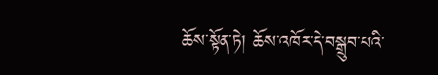ཆོས་སྟོན་ཏེ། ཆོས་འཁོར་དེ་བསྒྲུབ་པའི་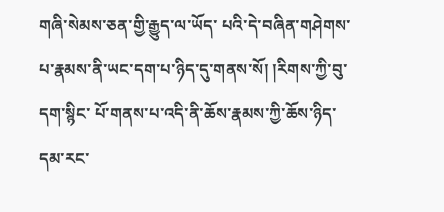གཞི་སེམས་ཅན་གྱི་རྒྱུད་ལ་ཡོད་ པའི་དེ་བཞིན་གཤེགས་པ་རྣམས་ནི་ཡང་དག་པ་ཉིད་དུ་གནས་སོ། །རིགས་ཀྱི་བུ་དག་སྙིང་ པོ་གནས་པ་འདི་ནི་ཆོས་རྣམས་ཀྱི་ཆོས་ཉིད་དམ་རང་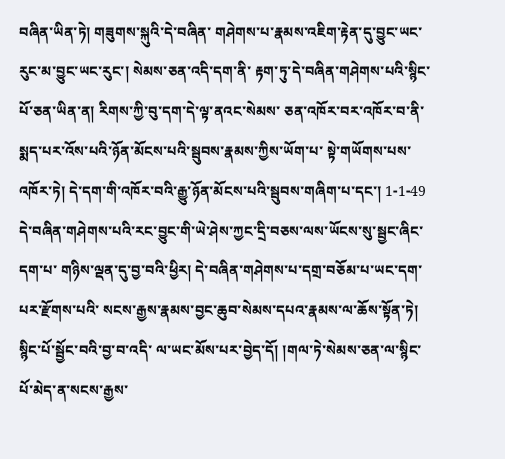བཞིན་ཡིན་ཏེ། གཟུགས་སྐུའི་དེ་བཞིན་ གཤེགས་པ་རྣམས་འཇིག་རྟེན་དུ་བྱུང་ཡང་རུང་མ་བྱུང་ཡང་རུང་། སེམས་ཅན་འདི་དག་ནི་ རྟག་ཏུ་དེ་བཞིན་གཤེགས་པའི་སྙིང་པོ་ཅན་ཡིན་ན། རིགས་ཀྱི་བུ་དག་དེ་ལྟ་ནའང་སེམས་ ཅན་འཁོར་བར་འཁོར་བ་ནི་སྨད་པར་འོས་པའི་ཉོན་མོངས་པའི་སྦུབས་རྣམས་ཀྱིས་ཡོག་པ་ སྟེ་གཡོགས་པས་འཁོར་ཏེ། དེ་དག་གི་འཁོར་བའི་རྒྱུ་ཉོན་མོངས་པའི་སྦུབས་གཞིག་པ་དང་། 1-1-49 དེ་བཞིན་གཤེགས་པའི་རང་བྱུང་གི་ཡེ་ཤེས་ཀྱང་དྲི་བཅས་ལས་ཡོངས་སུ་སྦྱང་ཞིང་དག་པ་ གཉིས་ལྡན་དུ་བྱ་བའི་ཕྱིར། དེ་བཞིན་གཤེགས་པ་དགྲ་བཅོམ་པ་ཡང་དག་པར་རྫོགས་པའི་ སངས་རྒྱས་རྣམས་བྱང་ཆུབ་སེམས་དཔའ་རྣམས་ལ་ཆོས་སྟོན་ཏེ། སྙིང་པོ་སྦྱོང་བའི་བྱ་བ་འདི་ ལ་ཡང་མོས་པར་བྱེད་དོ། །གལ་ཏེ་སེམས་ཅན་ལ་སྙིང་པོ་མེད་ན་སངས་རྒྱས་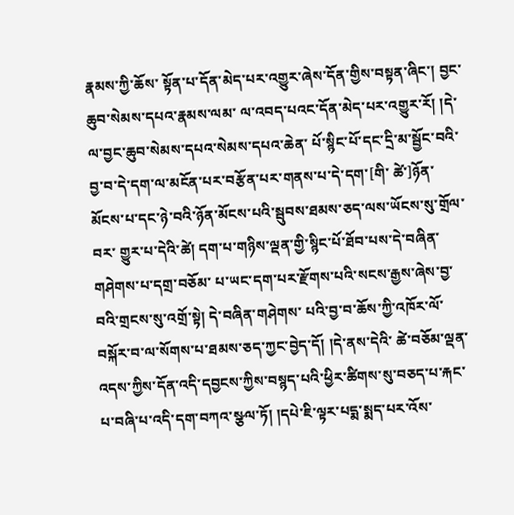རྣམས་ཀྱི་ཆོས་ སྟོན་པ་དོན་མེད་པར་འགྱུར་ཞེས་དོན་གྱིས་བསྟན་ཞིང་། བྱང་ཆུབ་སེམས་དཔའ་རྣམས་ལམ་ ལ་འབད་པའང་དོན་མེད་པར་འགྱུར་རོ། །དེ་ལ་བྱང་ཆུབ་སེམས་དཔའ་སེམས་དཔའ་ཆེན་ པོ་སྙིང་པོ་དང་དྲི་མ་སྦྱོང་བའི་བྱ་བ་དེ་དག་ལ་མངོན་པར་བརྩོན་པར་གནས་པ་དེ་དག་[གི་ ཚེ་]ཉོན་མོངས་པ་དང་ཉེ་བའི་ཉོན་མོངས་པའི་སྦུབས་ཐམས་ཅད་ལས་ཡོངས་སུ་གྲོལ་བར་ གྱུར་པ་དེའི་ཚེ། དག་པ་གཉིས་ལྡན་གྱི་སྙིང་པོ་ཐོབ་པས་དེ་བཞིན་གཤེགས་པ་དགྲ་བཅོམ་ པ་ཡང་དག་པར་རྫོགས་པའི་སངས་རྒྱས་ཞེས་བྱ་བའི་གྲངས་སུ་འགྲོ་སྟེ། དེ་བཞིན་གཤེགས་ པའི་བྱ་བ་ཆོས་ཀྱི་འཁོར་ལོ་བསྐོར་བ་ལ་སོགས་པ་ཐམས་ཅད་ཀྱང་བྱེད་དོ། །དེ་ནས་དེའི་ ཚེ་བཅོམ་ལྡན་འདས་ཀྱིས་དོན་འདི་དབྱངས་ཀྱིས་བསྙད་པའི་ཕྱིར་ཚིགས་སུ་བཅད་པ་རྐང་ པ་བཞི་པ་འདི་དག་བཀའ་སྩལ་ཏོ། །དཔེ་ཇི་ལྟར་པདྨ་སྨད་པར་འོས་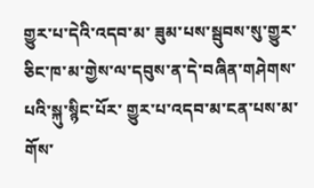གྱུར་པ་དེའི་འདབ་མ་ ཟུམ་པས་སྦུབས་སུ་གྱུར་ཅིང་ཁ་མ་གྱེས་ལ་དབུས་ན་དེ་བཞིན་གཤེགས་པའི་སྐུ་སྙིང་པོར་ གྱུར་པ་འདབ་མ་ངན་པས་མ་གོས་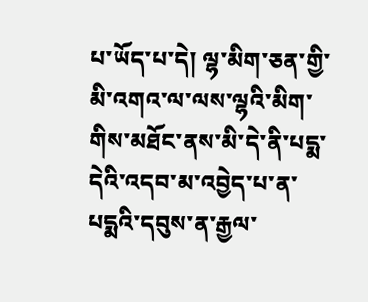པ་ཡོད་པ་དེ། ལྷ་མིག་ཅན་གྱི་མི་འགའ་ལ་ལས་ལྷའི་མིག་ གིས་མཐོང་ནས་མི་དེ་ནི་པདྨ་དེའི་འདབ་མ་འབྱེད་པ་ན་པདྨའི་དབུས་ན་རྒྱལ་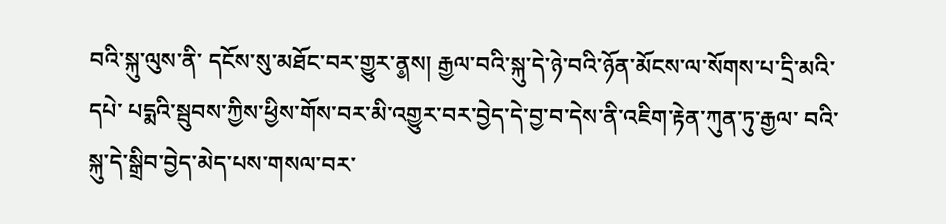བའི་སྐུ་ལུས་ནི་ དངོས་སུ་མཐོང་བར་གྱུར་ན༵ས། རྒྱལ་བའི་སྐུ་དེ་ཉེ་བའི་ཉོན་མོངས་ལ་སོགས་པ་དྲི་མའི་དཔེ་ པདྨའི་སྦུབས་ཀྱིས་ཕྱིས་གོས་བར་མི་འགྱུར་བར་བྱེད་དེ་བྱ་བ་དེས་ནི་འཇིག་རྟེན་ཀུན་ཏུ་རྒྱལ་ བའི་སྐུ་དེ་སྒྲིབ་བྱེད་མེད་པས་གསལ་བར་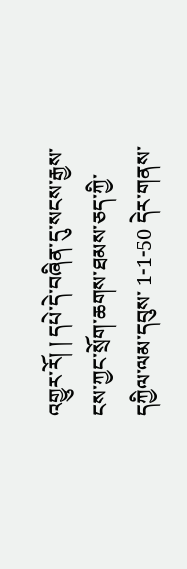འགྱུར་རོ། ། དཔེ་དེ་བཞིན་དུ་སངས་རྒྱས་ངས་ཀྱང་སྲོག་ཆགས་ཐམས་ཅད་ཀྱི་དཀྱིལ་ལམ་དབུས་ 1-1-50 དེར་གནས་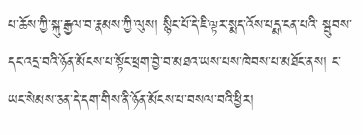པ་ཆོས་ཀྱི་སྐུ་རྒྱལ་བ་རྣམས་ཀྱི་ལུས། སྙིང་པོ་དེ་ཇི་ལྟར་སྨད་འོས་པདྨ་ངན་པའི་ སྦུབས་དང་འདྲ་བའི་ཉོན་མོངས་པ་སྟོང་ཕྲག་བྱེ་བ་མཐའ་ཡས་པས་ཁེབས་པ་མཐོང་ནས། ང་ ཡང་སེམས་ཅན་དེ་དག་གིས་ནི་ཉོན་མོངས་པ་བསལ་བའི་ཕྱིར།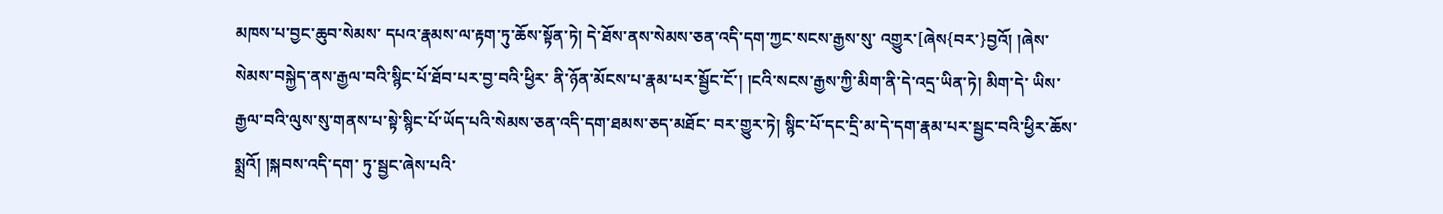མཁས་པ་བྱང་ཆུབ་སེམས་ དཔའ་རྣམས་ལ་རྟག་ཏུ་ཆོས་སྟོན་ཏེ། དེ་ཐོས་ནས་སེམས་ཅན་འདི་དག་ཀྱང་སངས་རྒྱས་སུ་ འགྱུར་[ཞེས{བར་}བྱའོ། །ཞེས་སེམས་བསྐྱེད་ནས་རྒྱལ་བའི་སྙིང་པོ་ཐོབ་པར་བྱ་བའི་ཕྱིར་ ནི་ཉོན་མོངས་པ་རྣམ་པར་སྦྱོང་ངོ་། །ངའི་སངས་རྒྱས་ཀྱི་མིག་ནི་དེ་འདྲ་ཡིན་ཏེ། མིག་དེ་ ཡིས་རྒྱལ་བའི་ལུས་སུ་གནས་པ་སྟེ་སྙིང་པོ་ཡོད་པའི་སེམས་ཅན་འདི་དག་ཐམས་ཅད་མཐོང་ བར་གྱུར་ཏེ། སྙིང་པོ་དང་དྲི་མ་དེ་དག་རྣམ་པར་སྦྱང་བའི་ཕྱིར་ཆོས་སྨྲའོ། །སྐབས་འདི་དག་ ཏུ་སྦྱང་ཞེས་པའི་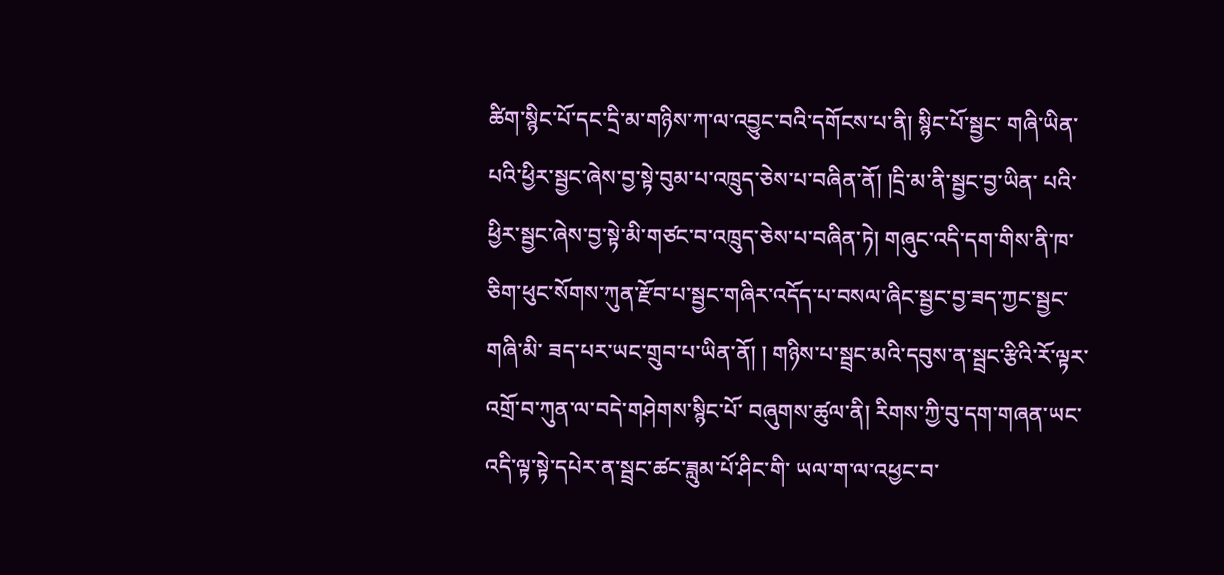ཚིག་སྙིང་པོ་དང་དྲི་མ་གཉིས་ཀ་ལ་འབྱུང་བའི་དགོངས་པ་ནི། སྙིང་པོ་སྦྱང་ གཞི་ཡིན་པའི་ཕྱིར་སྦྱང་ཞེས་བྱ་སྟེ་བུམ་པ་འཁྲུད་ཅེས་པ་བཞིན་ནོ། །དྲི་མ་ནི་སྦྱང་བྱ་ཡིན་ པའི་ཕྱིར་སྦྱང་ཞེས་བྱ་སྟེ་མི་གཙང་བ་འཁྲུད་ཅེས་པ་བཞིན་ཏེ། གཞུང་འདི་དག་གིས་ནི་ཁ་ ཅིག་ཕུང་སོགས་ཀུན་རྫོབ་པ་སྦྱང་གཞིར་འདོད་པ་བསལ་ཞིང་སྦྱང་བྱ་ཟད་ཀྱང་སྦྱང་གཞི་མི་ ཟད་པར་ཡང་གྲུབ་པ་ཡིན་ནོ། ། གཉིས་པ་སྦྲང་མའི་དབུས་ན་སྦྲང་རྩིའི་རོ་ལྟར་འགྲོ་བ་ཀུན་ལ་བདེ་གཤེགས་སྙིང་པོ་ བཞུགས་ཚུལ་ནི། རིགས་ཀྱི་བུ་དག་གཞན་ཡང་འདི་ལྟ་སྟེ་དཔེར་ན་སྦྲང་ཚང་ཟླུམ་པོ་ཤིང་གི་ ཡལ་ག་ལ་འཕྱང་བ་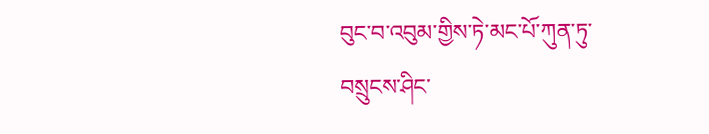བུང་བ་འབུམ་གྱིས་ཏེ་མང་པོ་ཀུན་ཏུ་བསྲུངས་ཤིང་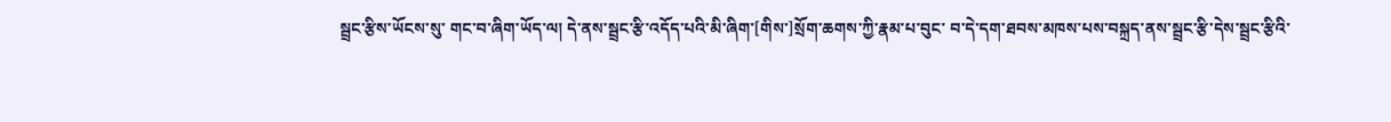སྦྲང་རྩིས་ཡོངས་སུ་ གང་བ་ཞིག་ཡོད་ལ། དེ་ནས་སྦྲང་རྩི་འདོད་པའི་མི་ཞིག་[གིས་]སྲོག་ཆགས་ཀྱི་རྣམ་པ་བུང་ བ་དེ་དག་ཐབས་མཁས་པས་བསྐྲད་ནས་སྦྲང་རྩི་དེས་སྦྲང་རྩིའི་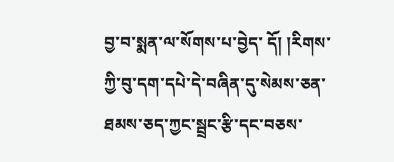བྱ་བ་སྨན་ལ་སོགས་པ་བྱེད་ དོ། །རིགས་ཀྱི་བུ་དག་དཔེ་དེ་བཞིན་དུ་སེམས་ཅན་ཐམས་ཅད་ཀྱང་སྦྲང་རྩི་དང་བཅས་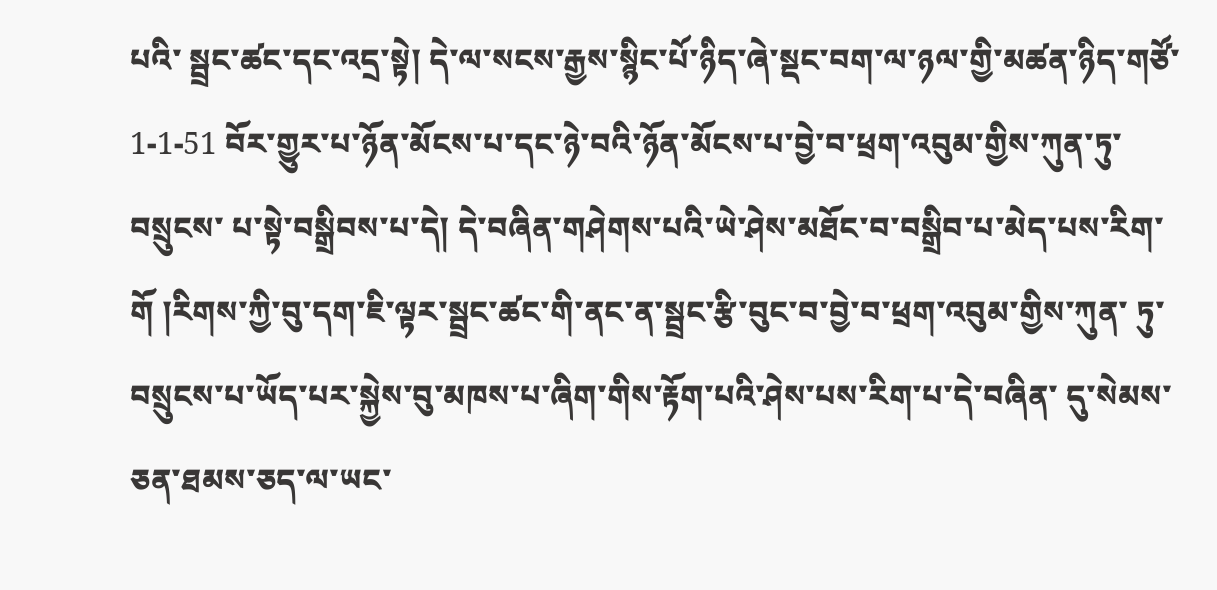པའི་ སྦྲང་ཚང་དང་འདྲ་སྟེ། དེ་ལ་སངས་རྒྱས་སྙིང་པོ་ཉིད་ཞེ་སྡང་བག་ལ་ཉལ་གྱི་མཚན་ཉིད་གཙོ་ 1-1-51 བོར་གྱུར་པ་ཉོན་མོངས་པ་དང་ཉེ་བའི་ཉོན་མོངས་པ་བྱེ་བ་ཕྲག་འབུམ་གྱིས་ཀུན་ཏུ་བསྲུངས་ པ་སྟེ་བསྒྲིབས་པ་དེ། དེ་བཞིན་གཤེགས་པའི་ཡེ་ཤེས་མཐོང་བ་བསྒྲིབ་པ་མེད་པས་རིག་ གོ །རིགས་ཀྱི་བུ་དག་ཇི་ལྟར་སྦྲང་ཚང་གི་ནང་ན་སྦྲང་རྩི་བུང་བ་བྱེ་བ་ཕྲག་འབུམ་གྱིས་ཀུན་ ཏུ་བསྲུངས་པ་ཡོད་པར་སྐྱེས་བུ་མཁས་པ་ཞིག་གིས་རྟོག་པའི་ཤེས་པས་རིག་པ་དེ་བཞིན་ དུ་སེམས་ཅན་ཐམས་ཅད་ལ་ཡང་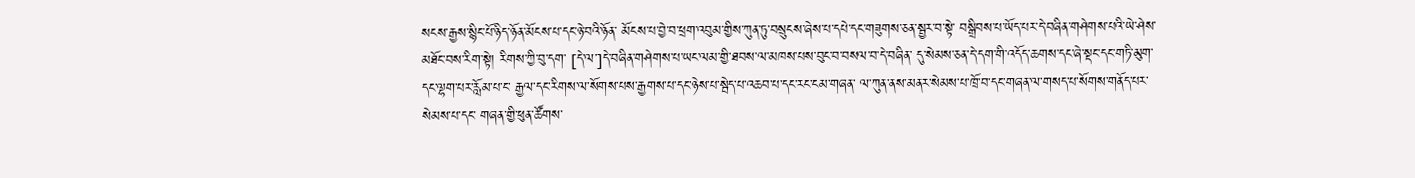སངས་རྒྱས་སྙིང་པོ་ཉིད་ཉོན་མོངས་པ་དང་ཉེ་བའི་ཉོན་ མོངས་པ་བྱེ་བ་ཕྲག་འབུམ་གྱིས་ཀུན་ཏུ་བསྲུངས་ཞེས་པ་དཔེ་དང་གཟུགས་ཅན་སྦྱར་བ་སྟེ་ བསྒྲིབས་པ་ཡོད་པར་དེ་བཞིན་གཤེགས་པའི་ཡེ་ཤེས་མཐོང་བས་རིག་སྟེ། རིགས་ཀྱི་བུ་དག་ [དེ་ལ་]དེ་བཞིན་གཤེགས་པ་ཡང་ལམ་གྱི་ཐབས་ལ་མཁས་པས་བུང་བ་བསལ་བ་དེ་བཞིན་ དུ་སེམས་ཅན་དེ་དག་གི་འདོད་ཆགས་དང་ཞེ་སྡང་དང་གཏི་མུག་དང་ལྷག་པར་རློམ་པ་ང་ རྒྱལ་དང་རིགས་ལ་སོགས་པས་རྒྱགས་པ་དང་ཉེས་པ་སྦེད་པ་འཆབ་པ་དང་རང་ངམ་གཞན་ ལ་ཀུན་ནས་མནར་སེམས་པ་ཁྲོ་བ་དང་གཞན་ལ་གསད་པ་སོགས་གནོད་པར་སེམས་པ་དང་ གཞན་གྱི་ཕུན་ཚོགས་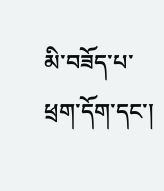མི་བཟོད་པ་ཕྲག་དོག་དང་།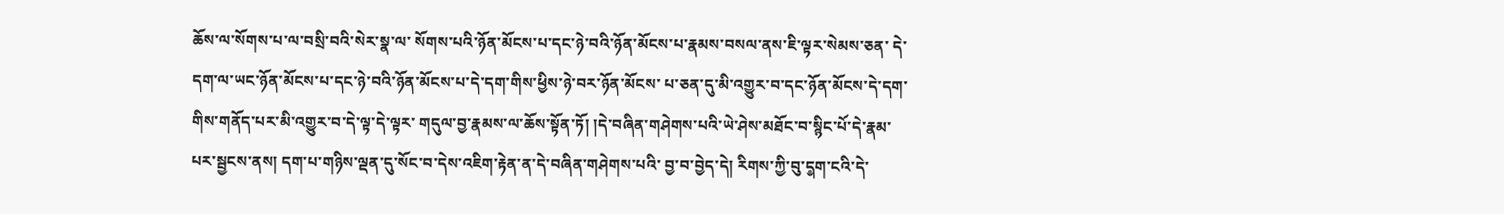ཆོས་ལ་སོགས་པ་ལ་བསྲི་བའི་སེར་སྣ་ལ་ སོགས་པའི་ཉོན་མོངས་པ་དང་ཉེ་བའི་ཉོན་མོངས་པ་རྣམས་བསལ་ནས་ཇི་ལྟར་སེམས་ཅན་ དེ་དག་ལ་ཡང་ཉོན་མོངས་པ་དང་ཉེ་བའི་ཉོན་མོངས་པ་དེ་དག་གིས་ཕྱིས་ཉེ་བར་ཉོན་མོངས་ པ་ཅན་དུ་མི་འགྱུར་བ་དང་ཉོན་མོངས་དེ་དག་གིས་གནོད་པར་མི་འགྱུར་བ་དེ་ལྟ་དེ་ལྟར་ གདུལ་བྱ་རྣམས་ལ་ཆོས་སྟོན་ཏོ། །དེ་བཞིན་གཤེགས་པའི་ཡེ་ཤེས་མཐོང་བ་སྙིང་པོ་དེ་རྣམ་ པར་སྦྱངས་ནས། དག་པ་གཉིས་ལྡན་དུ་སོང་བ་དེས་འཇིག་རྟེན་ན་དེ་བཞིན་གཤེགས་པའི་ བྱ་བ་བྱེད་དེ། རིགས་ཀྱི་བུ་ད༵ག་ངའི་དེ་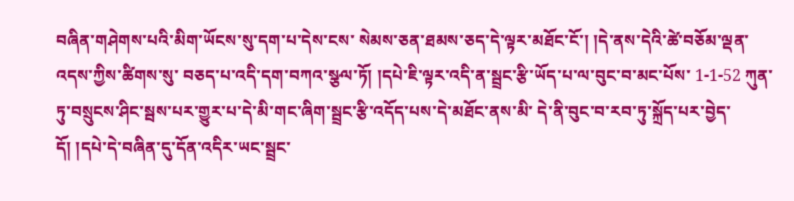བཞིན་གཤེགས་པའི་མིག་ཡོངས་སུ་དག་པ་དེས་ངས་ སེམས་ཅན་ཐམས་ཅད་དེ་ལྟར་མཐོང་ངོ་། །དེ་ནས་དེའི་ཚེ་བཅོམ་ལྡན་འདས་ཀྱིས་ཚིགས་སུ་ བཅད་པ་འདི་དག་བཀའ་སྩལ་ཏོ། །དཔེ་ཇི་ལྟར་འདི་ན་སྦྲང་རྩི་ཡོད་པ་ལ་བུང་བ་མང་པོས་ 1-1-52 ཀུན་ཏུ་བསྲུངས་ཤིང་སྦས་པར་གྱུར་པ་དེ་མི་གང་ཞིག་སྦྲང་རྩི་འདོད་པས་དེ་མཐོང་ནས་མི་ དེ་ནི་བུང་བ་རབ་ཏུ་སྐྲོད་པར་བྱེད་དོ། །དཔེ་དེ་བཞིན་དུ་དོན་འདིར་ཡང་སྦྲང་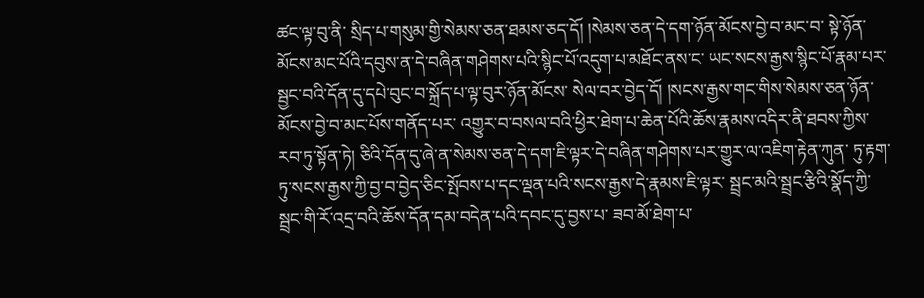ཚང་ལྟ་བུ་ནི་ སྲིད་པ་གསུམ་གྱི་སེམས་ཅན་ཐམས་ཅད་དོ། །སེམས་ཅན་དེ་དག་ཉོན་མོངས་བྱེ་བ་མང་བ་ སྟེ་ཉོན་མོངས་མང་པོའི་དབུས་ན་དེ་བཞིན་གཤེགས་པའི་སྙིང་པོ་འདུག་པ་མཐོང་ནས་ང་ ཡང་སངས་རྒྱས་སྙིང་པོ་རྣམ་པར་སྦྱང་བའི་དོན་དུ་དཔེ་བུང་བ་སྐྲོད་པ་ལྟ་བུར་ཉོན་མོངས་ སེལ་བར་བྱེད་དོ། །སངས་རྒྱས་གང་གིས་སེམས་ཅན་ཉོན་མོངས་བྱེ་བ་མང་པོས་གནོད་པར་ འགྱུར་བ་བསལ་བའི་ཕྱིར་ཐེག་པ་ཆེན་པོའི་ཆོས་རྣམས་འདིར་ནི་ཐབས་ཀྱིས་རབ་ཏུ་སྟོན་ཏེ། ཅིའི་དོན་དུ་ཞེ་ན་སེམས་ཅན་དེ་དག་ཇི་ལྟར་དེ་བཞིན་གཤེགས་པར་གྱུར་ལ་འཇིག་རྟེན་ཀུན་ ཏུ་རྟག་ཏུ་སངས་རྒྱས་ཀྱི་བྱ་བ་བྱེད་ཅིང་སྤོབས་པ་དང་ལྡན་པའི་སངས་རྒྱས་དེ་རྣམས་ཇི་ལྟར་ སྦྲང་མའི་སྦྲང་རྩིའི་སྣོད་ཀྱི་སྦྲང་གི་རོ་འདྲ་བའི་ཆོས་དོན་དམ་བདེན་པའི་དབང་དུ་བྱས་པ་ ཟབ་མོ་ཐེག་པ་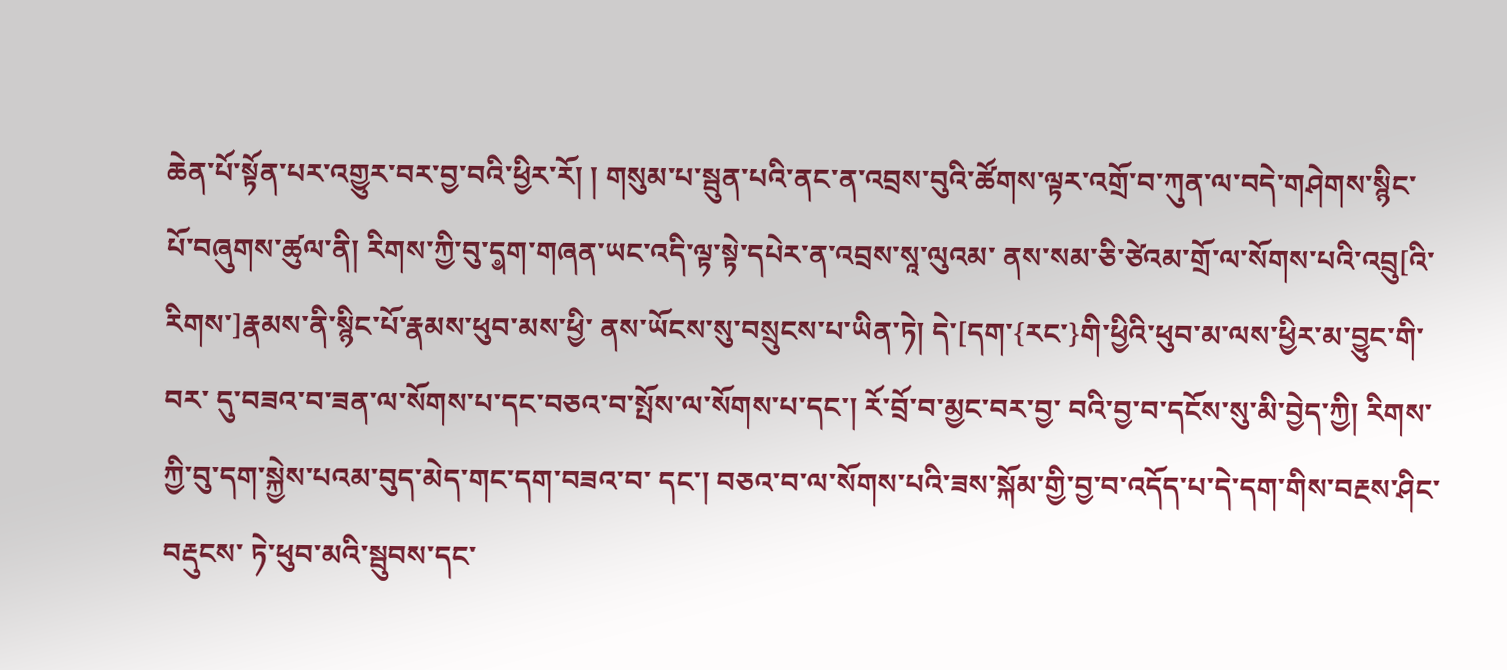ཆེན་པོ་སྟོན་པར་འགྱུར་བར་བྱ་བའི་ཕྱིར་རོ། ། གསུམ་པ་སྦུན་པའི་ནང་ན་འབྲས་བུའི་ཚོགས་ལྟར་འགྲོ་བ་ཀུན་ལ་བདེ་གཤེགས་སྙིང་ པོ་བཞུགས་ཚུལ་ནི། རིགས་ཀྱི་བུ་ད༵ག་གཞན་ཡང་འདི་ལྟ་སྟེ་དཔེར་ན་འབྲས་སཱ་ལུའམ་ ནས་སམ་ཅི་ཙེའམ་གྲོ་ལ་སོགས་པའི་འབྲུ[འི་རིགས་]རྣམས་ནི་སྙིང་པོ་རྣམས་ཕུབ་མས་ཕྱི་ ནས་ཡོངས་སུ་བསྲུངས་པ་ཡིན་ཏེ། དེ་[དག་{རང་}གི་ཕྱིའི་ཕུབ་མ་ལས་ཕྱིར་མ་བྱུང་གི་བར་ དུ་བཟའ་བ་ཟན་ལ་སོགས་པ་དང་བཅའ་བ་སྤོས་ལ་སོགས་པ་དང་། རོ་བྲོ་བ་མྱང་བར་བྱ་ བའི་བྱ་བ་དངོས་སུ་མི་བྱེད་ཀྱི། རིགས་ཀྱི་བུ་དག་སྐྱེས་པའམ་བུད་མེད་གང་དག་བཟའ་བ་ དང་། བཅའ་བ་ལ་སོགས་པའི་ཟས་སྐོམ་གྱི་བྱ་བ་འདོད་པ་དེ་དག་གིས་བརྔས་ཤིང་བརྡུངས་ ཏེ་ཕུབ་མའི་སྦུབས་དང་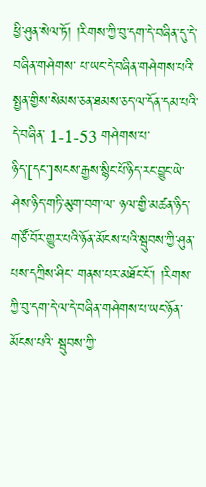ཕྱི་ཤུན་སེལ་ཏོ། །རིགས་ཀྱི་བུ་དག་དེ་བཞིན་དུ་དེ་བཞིན་གཤེགས་ པ་ཡང་དེ་བཞིན་གཤེགས་པའི་སྤྱན་གྱིས་སེམས་ཅན་ཐམས་ཅད་ལ་དོན་དམ་པའི་དེ་བཞིན་ 1-1-53 གཤེགས་པ་ཉིད་[དང་]སངས་རྒྱས་སྙིང་པོ་ཉིད་རང་བྱུང་ཡེ་ཤེས་ཉིད་གཏི་མུག་བག་ལ་ ཉལ་གྱི་མཚན་ཉིད་གཙོ་བོར་གྱུར་པའི་ཉོན་མོངས་པའི་སྦུབས་ཀྱི་ཤུན་པས་དཀྲིས་ཤིང་ གནས་པར་མཐོང་ངོ་། །རིགས་ཀྱི་བུ་དག་དེ་ལ་དེ་བཞིན་གཤེགས་པ་ཡང་ཉོན་མོངས་པའི་ སྦུབས་ཀྱི་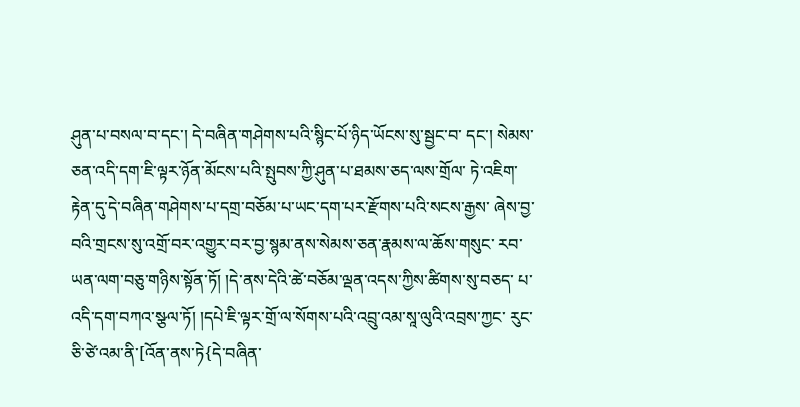ཤུན་པ་བསལ་བ་དང་། དེ་བཞིན་གཤེགས་པའི་སྙིང་པོ་ཉིད་ཡོངས་སུ་སྦྱང་བ་ དང་། སེམས་ཅན་འདི་དག་ཇི་ལྟར་ཉོན་མོངས་པའི་སྤུབས་ཀྱི་ཤུན་པ་ཐམས་ཅད་ལས་གྲོལ་ ཏེ་འཇིག་རྟེན་དུ་དེ་བཞིན་གཤེགས་པ་དགྲ་བཅོམ་པ་ཡང་དག་པར་རྫོགས་པའི་སངས་རྒྱས་ ཞེས་བྱ་བའི་གྲངས་སུ་འགྲོ་བར་འགྱུར་བར་བྱ་སྙམ་ནས་སེམས་ཅན་རྣམས་ལ་ཆོས་གསུང་ རབ་ཡན་ལག་བཅུ་གཉིས་སྟོན་ཏོ། །དེ་ནས་དེའི་ཚེ་བཅོམ་ལྡན་འདས་ཀྱིས་ཚིགས་སུ་བཅད་ པ་འདི་དག་བཀའ་སྩལ་ཏོ། །དཔེ་ཇི་ལྟར་གྲོ་ལ་སོགས་པའི་འབྲུ་འམ་སཱ་ལུའི་འབྲས་ཀྱང་ རུང་ཅི་ཙེ་འམ་ནི་[འོན་ནས་ཏེ{དེ་བཞིན་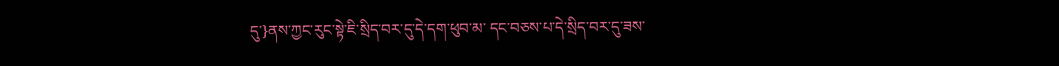དུ་}ནས་ཀྱང་རུང་སྟེ་ཇི་སྲིད་བར་དུ་དེ་དག་ཕུབ་མ་ དང་བཅས་པ་དེ་སྲིད་བར་དུ་ཟས་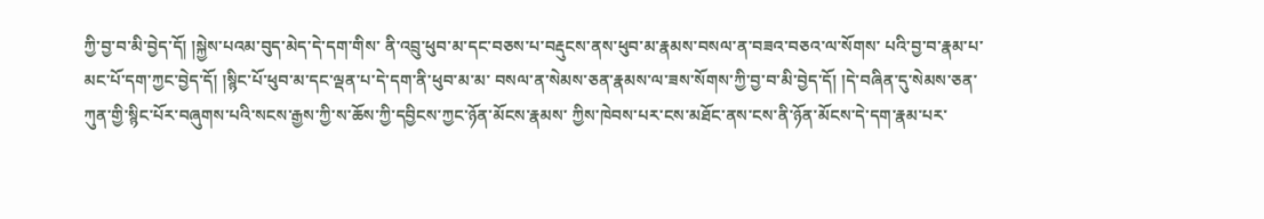ཀྱི་བྱ་བ་མི་བྱེད་དོ། །སྐྱེས་པའམ་བུད་མེད་དེ་དག་གིས་ ནི་འབྲུ་ཕུབ་མ་དང་བཅས་པ་བརྡུངས་ནས་ཕུབ་མ་རྣམས་བསལ་ན་བཟའ་བཅའ་ལ་སོགས་ པའི་བྱ་བ་རྣམ་པ་མང་པོ་དག་ཀྱང་བྱེད་དོ། །སྙིང་པོ་ཕུབ་མ་དང་ལྡན་པ་དེ་དག་ནི་ཕུབ་མ་མ་ བསལ་ན་སེམས་ཅན་རྣམས་ལ་ཟས་སོགས་ཀྱི་བྱ་བ་མི་བྱེད་དོ། །དེ་བཞིན་དུ་སེམས་ཅན་ ཀུན་གྱི་སྙིང་པོར་བཞུགས་པའི་སངས་རྒྱས་ཀྱི་ས་ཆོས་ཀྱི་དབྱིངས་ཀྱང་ཉོན་མོངས་རྣམས་ ཀྱིས་ཁེབས་པར་ངས་མཐོང་ནས་ངས་ནི་ཉོན་མོངས་དེ་དག་རྣམ་པར་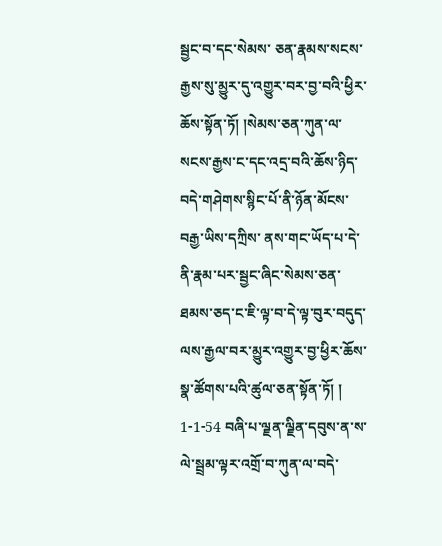སྦྱང་བ་དང་སེམས་ ཅན་རྣམས་སངས་རྒྱས་སུ་མྱུར་དུ་འགྱུར་བར་བྱ་བའི་ཕྱིར་ཆོས་སྟོན་ཏོ། །སེམས་ཅན་ཀུན་ལ་ སངས་རྒྱས་ང་དང་འདྲ་བའི་ཆོས་ཉིད་བདེ་གཤེགས་སྙིང་པོ་ནི་ཉོན་མོངས་བརྒྱ་ཡིས་དཀྲིས་ ནས་གང་ཡོད་པ་དེ་ནི་རྣམ་པར་སྦྱང་ཞིང་སེམས་ཅན་ཐམས་ཅད་ང་ཇི་ལྟ་བ་དེ་ལྟ་བུར་བདུད་ ལས་རྒྱལ་བར་མྱུར་འགྱུར་བྱ་ཕྱིར་ཆོས་སྣ་ཚོགས་པའི་ཚུལ་ཅན་སྟོན་ཏོ། ། 1-1-54 བཞི་པ་ལྗན་ལྗིན་དབུས་ན་ས་ལེ་སྦྲམ་ལྟར་འགྲོ་བ་ཀུན་ལ་བདེ་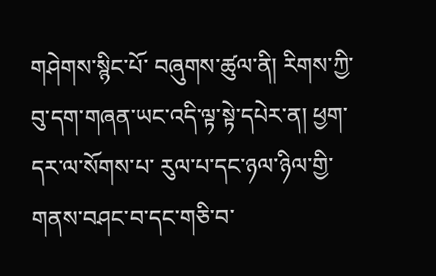གཤེགས་སྙིང་པོ་ བཞུགས་ཚུལ་ནི། རིགས་ཀྱི་བུ་དག་གཞན་ཡང་འདི་ལྟ་སྟེ་དཔེར་ན། ཕྱག་དར་ལ་སོགས་པ་ རུལ་པ་དང་ཉལ་ཉིལ་གྱི་གནས་བཤང་བ་དང་གཅི་བ་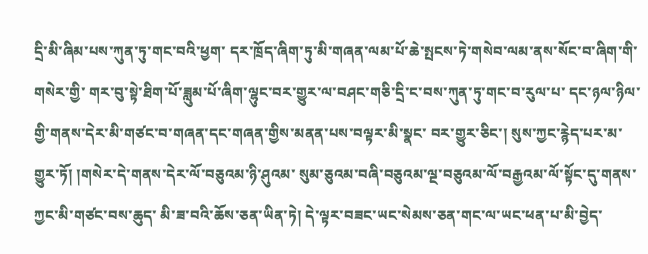དྲི་མི་ཞིམ་པས་ཀུན་ཏུ་གང་བའི་ཕྱག་ དར་ཁྲོད་ཞིག་ཏུ་མི་གཞན་ལམ་པོ་ཆེ་སྤངས་ཏེ་གསེབ་ལམ་ནས་སོང་བ་ཞིག་གི་གསེར་གྱི་ གར་བུ་སྟེ་ཐིག་པོ་ཟླུམ་པོ་ཞིག་ལྷུང་བར་གྱུར་ལ་བཤང་གཅི་དྲི་ང་བས་ཀུན་ཏུ་གང་བ་རུལ་པ་ དང་ཉལ་ཉིལ་གྱི་གནས་དེར་མི་གཙང་བ་གཞན་དང་གཞན་གྱིས་མནན་པས་བལྟར་མི་སྣང་ བར་གྱུར་ཅིང་། སུས་ཀྱང་རྙེད་པར་མ་གྱུར་ཏོ། །གསེར་དེ་གནས་དེར་ལོ་བཅུའམ་ཉི་ཤུའམ་ སུམ་ཅུའམ་བཞི་བཅུའམ་ལྔ་བཅུའམ་ལོ་བརྒྱའམ་ལོ་སྟོང་དུ་གནས་ཀྱང་མི་གཙང་བས་ཆུད་ མི་ཟ་བའི་ཆོས་ཅན་ཡིན་ཏེ། དེ་ལྟར་བཟང་ཡང་སེམས་ཅན་གང་ལ་ཡང་ཕན་པ་མི་བྱེད་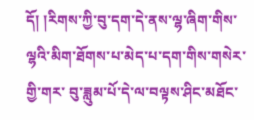དོ། །རིགས་ཀྱི་བུ་དག་དེ་ནས་ལྷ་ཞིག་གིས་ལྷའི་མིག་ཐོགས་པ་མེད་པ་དག་གིས་གསེར་གྱི་གར་ བུ་ཟླུམ་པོ་དེ་ལ་བལྟས་ཤིང་མཐོང་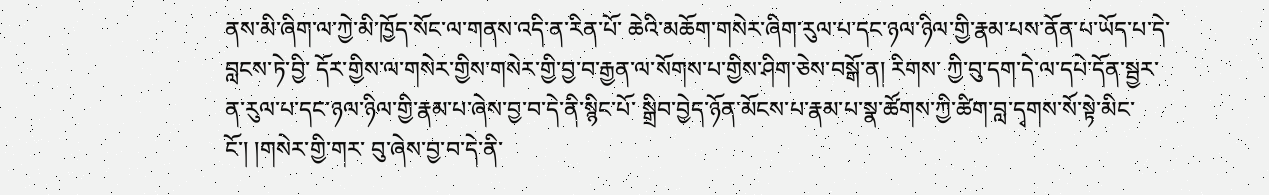ནས་མི་ཞིག་ལ་ཀྱེ་མི་ཁྱོད་སོང་ལ་གནས་འདི་ན་རིན་པོ་ ཆེའི་མཆོག་གསེར་ཞིག་རུལ་པ་དང་ཉལ་ཉིལ་གྱི་རྣམ་པས་ནོན་པ་ཡོད་པ་དེ་བླངས་ཏེ་བྱི་ དོར་གྱིས་ལ་གསེར་གྱིས་གསེར་གྱི་བྱ་བ་རྒྱན་ལ་སོགས་པ་གྱིས་ཤིག་ཅེས་བསྒོ་ན། རིགས་ ཀྱི་བུ་དག་དེ་ལ་དཔེ་དོན་སྦྱར་ན་རུལ་པ་དང་ཉལ་ཉིལ་གྱི་རྣམ་པ་ཞེས་བྱ་བ་དེ་ནི་སྙིང་པོ་ སྒྲིབ་བྱེད་ཉོན་མོངས་པ་རྣམ་པ་སྣ་ཚོགས་ཀྱི་ཚིག་བླ་དྭགས་སོ་སྟེ་མིང་ངོ་། །གསེར་གྱི་གར་ བུ་ཞེས་བྱ་བ་དེ་ནི་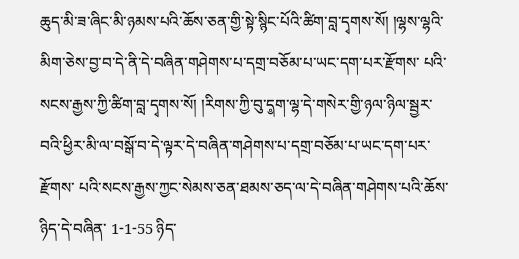ཆུད་མི་ཟ་ཞིང་མི་ཉམས་པའི་ཆོས་ཅན་གྱི་སྟེ་སྙིང་པོའི་ཚིག་བླ་དྭགས་སོ། །ལྷས་ལྷའི་མིག་ཅེས་བྱ་བ་དེ་ནི་དེ་བཞིན་གཤེགས་པ་དགྲ་བཅོམ་པ་ཡང་དག་པར་རྫོགས་ པའི་སངས་རྒྱས་ཀྱི་ཚིག་བླ་དྭགས་སོ། །རིགས་ཀྱི་བུ་ད༵ག་ལྷ་དེ་གསེར་གྱི་ཉལ་ཉིལ་སྦྱར་ བའི་ཕྱིར་མི་ལ་བསྒོ་བ་དེ་ལྟར་དེ་བཞིན་གཤེགས་པ་དགྲ་བཅོམ་པ་ཡང་དག་པར་རྫོགས་ པའི་སངས་རྒྱས་ཀྱང་སེམས་ཅན་ཐམས་ཅད་ལ་དེ་བཞིན་གཤེགས་པའི་ཆོས་ཉིད་དེ་བཞིན་ 1-1-55 ཉིད་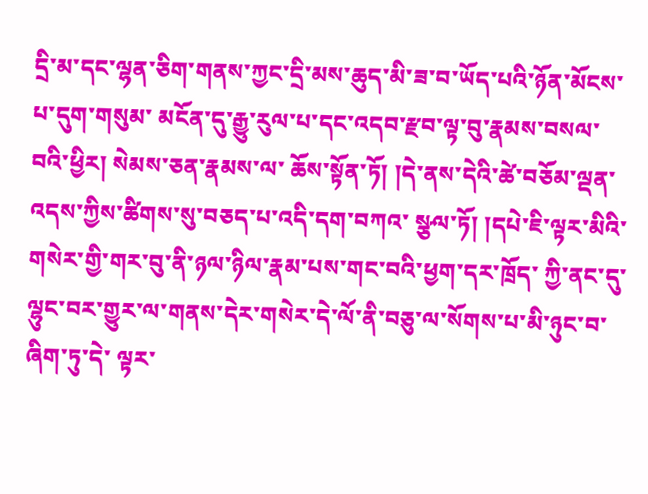དྲི་མ་དང་ལྷན་ཅིག་གནས་ཀྱང་དྲི་མས་ཆུད་མི་ཟ་བ་ཡོད་པའི་ཉོན་མོངས་པ་དུག་གསུམ་ མངོན་དུ་རྒྱུ་རུལ་པ་དང་འདབ་རྫབ་ལྟ་བུ་རྣམས་བསལ་བའི་ཕྱིར། སེམས་ཅན་རྣམས་ལ་ ཆོས་སྟོན་ཏོ། །དེ་ནས་དེའི་ཚེ་བཅོམ་ལྡན་འདས་ཀྱིས་ཚིགས་སུ་བཅད་པ་འདི་དག་བཀའ་ སྩལ་ཏོ། །དཔེ་ཇི་ལྟར་མིའི་གསེར་གྱི་གར་བུ་ནི་ཉལ་ཉིལ་རྣམ་པས་གང་བའི་ཕྱག་དར་ཁྲོད་ ཀྱི་ནང་དུ་ལྷུང་བར་གྱུར་ལ་གནས་དེར་གསེར་དེ་ལོ་ནི་བཅུ་ལ་སོགས་པ་མི་ཉུང་བ་ཞིག་ཏུ་དེ་ ལྟར་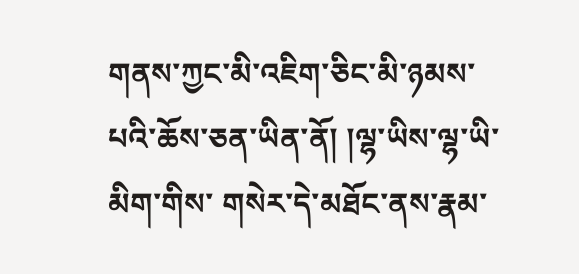གནས་ཀྱང་མི་འཇིག་ཅིང་མི་ཉམས་པའི་ཆོས་ཅན་ཡིན་ནོ། །ལྷ་ཡིས་ལྷ་ཡི་མིག་གིས་ གསེར་དེ་མཐོང་ནས་རྣམ་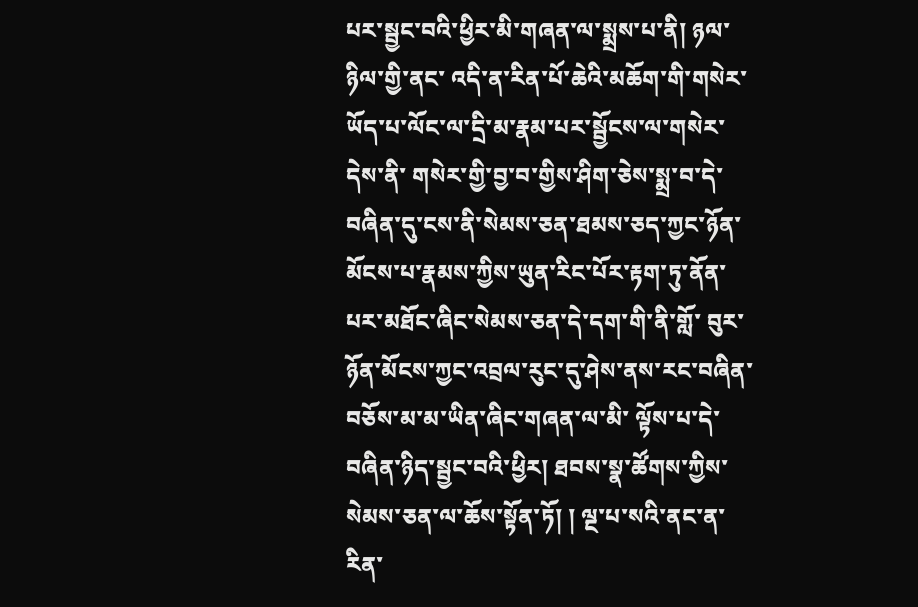པར་སྦྱང་བའི་ཕྱིར་མི་གཞན་ལ་སྨྲས་པ་ནི། ཉལ་ཉིལ་གྱི་ནང་ འདི་ན་རིན་པོ་ཆེའི་མཆོག་གི་གསེར་ཡོད་པ་ལོང་ལ་དྲི་མ་རྣམ་པར་སྦྱོངས་ལ་གསེར་དེས་ནི་ གསེར་གྱི་བྱ་བ་གྱིས་ཤིག་ཅེས་སྨྲ་བ་དེ་བཞིན་དུ་ངས་ནི་སེམས་ཅན་ཐམས་ཅད་ཀྱང་ཉོན་ མོངས་པ་རྣམས་ཀྱིས་ཡུན་རིང་པོར་རྟག་ཏུ་ནོན་པར་མཐོང་ཞིང་སེམས་ཅན་དེ་དག་གི་ནི་གློ་ བུར་ཉོན་མོངས་ཀྱང་འབྲལ་རུང་དུ་ཤེས་ནས་རང་བཞིན་བཅོས་མ་མ་ཡིན་ཞིང་གཞན་ལ་མི་ ལྟོས་པ་དེ་བཞིན་ཉིད་སྦྱང་བའི་ཕྱིར། ཐབས་སྣ་ཚོགས་ཀྱིས་སེམས་ཅན་ལ་ཆོས་སྟོན་ཏོ། ། ལྔ་པ་སའི་ནང་ན་རིན་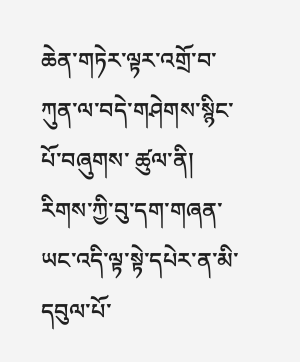ཆེན་གཏེར་ལྟར་འགྲོ་བ་ཀུན་ལ་བདེ་གཤེགས་སྙིང་པོ་བཞུགས་ ཚུལ་ནི། རིགས་ཀྱི་བུ་དག་གཞན་ཡང་འདི་ལྟ་སྟེ་དཔེར་ན་མི་དབུལ་པོ་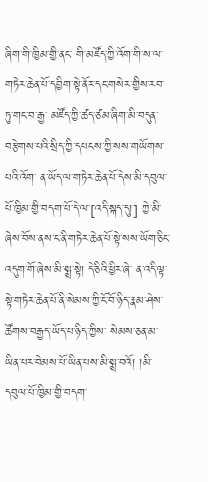ཞིག་གི་ཁྱིམ་གྱི་ནང་ གི་མཛོད་ཀྱི་འོག་གི་ས་ལ་གཏེར་ཆེན་པོ་དབྱིག་སྟེ་ནོར་དང་གསེར་གྱིས་རབ་ཏུ་གང་བ་རྒྱ་ མཛོད་ཀྱི་ཚད་ཙམ་ཞིག་མི་བདུན་བརྩེགས་པའི་སྲིད་ཀྱི་དཔངས་ཀྱི་སས་གཡོགས་པའི་འོག་ ན་ཡོད་ལ་གཏེར་ཆེན་པོ་དེས་མི་དབུལ་པོ་ཁྱིམ་གྱི་བདག་པོ་དེ་ལ་[འདི་སྐད་དུ།] ཀྱེ་མི་ ཞེས་བོས་ནས་ང་ནི་གཏེར་ཆེན་པོ་སྟེ་སས་ཡོག་ཅིང་འདུག་གོ་ཞེས་མི་སྨྲ་སྟེ། དེ་ཅིའི་ཕྱིར་ཞེ་ ན་འདི་ལྟ་སྟེ་གཏེར་ཆེན་པོ་ནི་སེམས་ཀྱི་ངོ་བོ་ཉིད་རྣམ་ཤེས་ཚོགས་བརྒྱད་ཡོད་པ་ཉིད་ཀྱིས་ སེམས་ཅན་མ་ཡིན་པར་བེམས་པོ་ཡིན་པས་མི་སྨྲ་བའོ། །མི་དབུལ་པོ་ཁྱིམ་གྱི་བདག་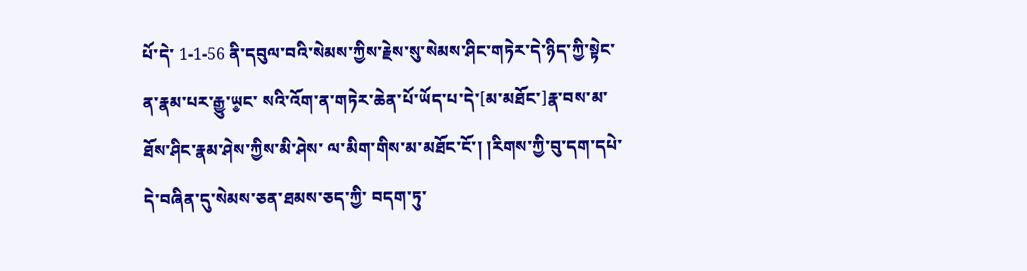པོ་དེ་ 1-1-56 ནི་དབུལ་བའི་སེམས་ཀྱིས་རྗེས་སུ་སེམས་ཤིང་གཏེར་དེ་ཉིད་ཀྱི་སྟེང་ན་རྣམ་པར་རྒྱུ་ཡ༵ང་ སའི་འོག་ན་གཏེར་ཆེན་པོ་ཡོད་པ་དེ་[མ་མཐོང་]རྣ་བས་མ་ཐོས་ཤིང་རྣམ་ཤེས་ཀྱིས་མི་ཤེས་ ལ་མིག་གིས་མ་མཐོང་ངོ་། །རིགས་ཀྱི་བུ་དག་དཔེ་དེ་བཞིན་དུ་སེམས་ཅན་ཐམས་ཅད་ཀྱི་ བདག་ཏུ་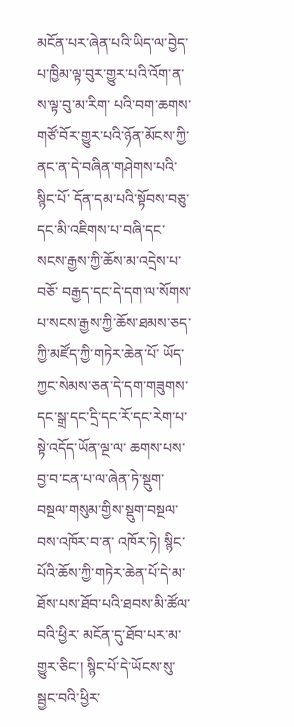མངོན་པར་ཞེན་པའི་ཡིད་ལ་བྱེད་པ་ཁྱིམ་ལྟ་བུར་གྱུར་པའི་འོག་ན་ས་ལྟ་བུ་མ་རིག་ པའི་བག་ཆགས་གཙོ་བོར་གྱུར་པའི་ཉོན་མོངས་ཀྱི་ནང་ན་དེ་བཞིན་གཤེགས་པའི་སྙིང་པོ་ དོན་དམ་པའི་སྟོབས་བཅུ་དང་མི་འཇིགས་པ་བཞི་དང་སངས་རྒྱས་ཀྱི་ཆོས་མ་འདྲེས་པ་བཅོ་ བརྒྱད་དང་དེ་དག་ལ་སོགས་པ་སངས་རྒྱས་ཀྱི་ཆོས་ཐམས་ཅད་ཀྱི་མཛོད་ཀྱི་གཏེར་ཆེན་པོ་ ཡོད་ཀྱང་སེམས་ཅན་དེ་དག་གཟུགས་དང་སྒྲ་དང་དྲི་དང་རོ་དང་རེག་པ་སྟེ་འདོད་ཡོན་ལྔ་ལ་ ཆགས་པས་བྱ་བ་ངན་པ་ལ་ཞེན་ཏེ་སྡུག་བསྔལ་གསུམ་གྱིས་སྡུག་བསྔལ་བས་འཁོར་བ་ན་ འཁོར་ཏེ། སྙིང་པོའི་ཆོས་ཀྱི་གཏེར་ཆེན་པོ་དེ་མ་ཐོས་པས་ཐོབ་པའི་ཐབས་མི་ཚོལ་བའི་ཕྱིར་ མངོན་དུ་ཐོབ་པར་མ་གྱུར་ཅིང་། སྙིང་པོ་དེ་ཡོངས་སུ་སྦྱང་བའི་ཕྱིར་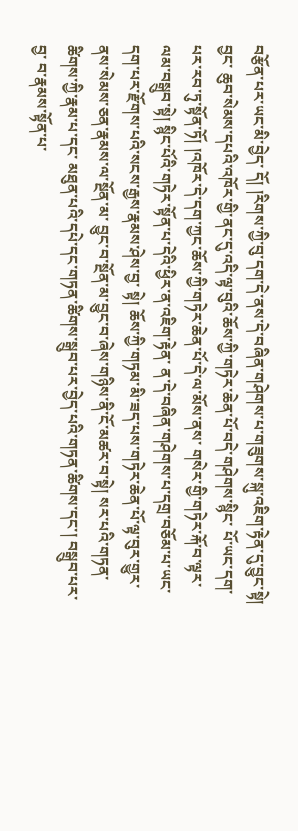བརྩོན་པར་ཡང་མི་བྱེད་ དོ། །རིགས་ཀྱི་བུ་དག་དེ་ནས་དེ་བཞིན་གཤེགས་པ་གཟུགས་སྐུ་འཇིག་རྟེན་དུ་བྱུང་སྟེ། བྱང་ ཆུབ་སེམས་དཔའི་འཁོར་གྱི་ནང་དུ་འདི་ལྟ་བུའི་ཆོས་ཀྱི་གཏེར་ཆེན་པོ་བདེ་གཤེགས་སྙིང་ པོ་ཡང་དག་པར་རབ་ཏུ་སྟོན་ཏོ། །འཁོར་དེ་དག་ཀྱང་ཆོས་ཀྱི་གཏེར་ཆེན་པོ་དེ་ལ་མོས་ནས་ གསེར་གྱི་གཏེར་རྐོ་བ་ལྟར་ལམ་བསྒྲུབ་སྟེ། སྙིང་པོའི་གཏེར་སྟོན་པ་དེའི་ཕྱིར་ན་འཇིག་རྟེན་ ན་དེ་བཞིན་གཤེགས་པ་དགྲ་བཅོམ་པ་ཡང་དག་པར་རྫོགས་པའི་སངས་རྒྱས་རྣམས་ཤེས་བྱ་ སྟེ། ཆོས་ཀྱི་གཏམ་མི་ཟད་པས་གཏེར་ཆེན་པོ་ལྟ་བུར་གྱུར་ནས་སེམས་ཅན་རྣམས་ལ་སྔོན་མ་ བྱུང་བ་སྔོན་མ་བྱུང་བ་ཞེས་གཉིས་ནི་ངོ་མཚར་བ་སྟེ། སར་པའི་གཏན་ཚིགས་ཀྱི་རྣམ་པ་དང་ མཐུན་པའི་དཔེ་དང་གཏན་ཚིགས་སྒྲུབ་པར་བྱེད་པའི་གཏན་ཚིགས་དང་། བསྒྲུབ་པར་བྱ་ བ་རྣམས་སྟོན་པ་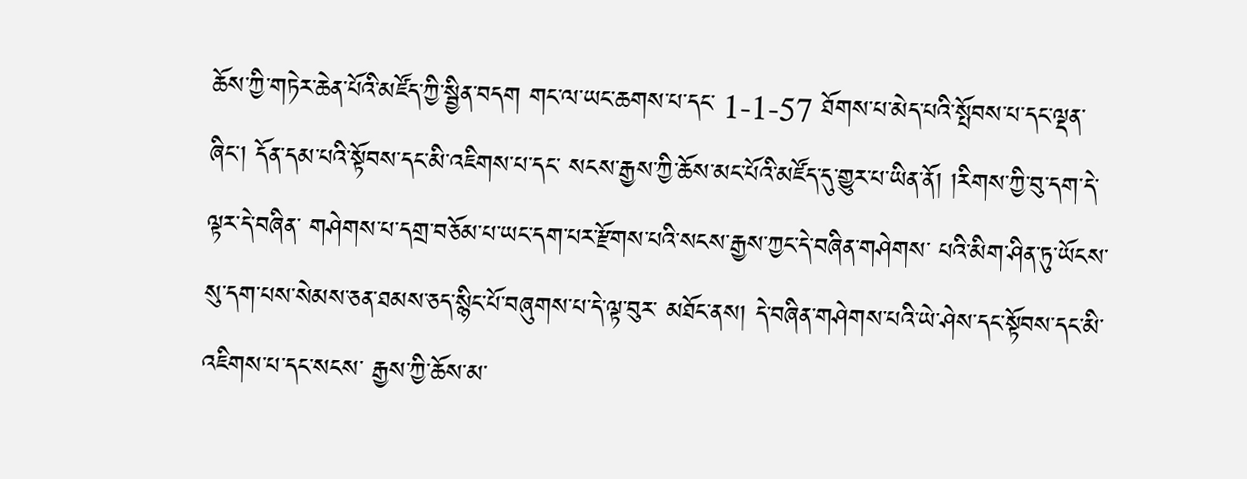ཆོས་ཀྱི་གཏེར་ཆེན་པོའི་མཛོད་ཀྱི་སྦྱིན་བདག གང་ལ་ཡང་ཆགས་པ་དང་ 1-1-57 ཐོགས་པ་མེད་པའི་སྤོབས་པ་དང་ལྡན་ཞིང་། དོན་དམ་པའི་སྟོབས་དང་མི་འཇིགས་པ་དང་ སངས་རྒྱས་ཀྱི་ཆོས་མང་པོའི་མཛོད་དུ་གྱུར་པ་ཡིན་ནོ། །རིགས་ཀྱི་བུ་དག་དེ་ལྟར་དེ་བཞིན་ གཤེགས་པ་དགྲ་བཅོམ་པ་ཡང་དག་པར་རྫོགས་པའི་སངས་རྒྱས་ཀྱང་དེ་བཞིན་གཤེགས་ པའི་མིག་ཤིན་ཏུ་ཡོངས་སུ་དག་པས་སེམས་ཅན་ཐམས་ཅད་སྙིང་པོ་བཞུགས་པ་དེ་ལྟ་བུར་ མཐོང་ནས། དེ་བཞིན་གཤེགས་པའི་ཡེ་ཤེས་དང་སྟོབས་དང་མི་འཇིགས་པ་དང་སངས་ རྒྱས་ཀྱི་ཆོས་མ་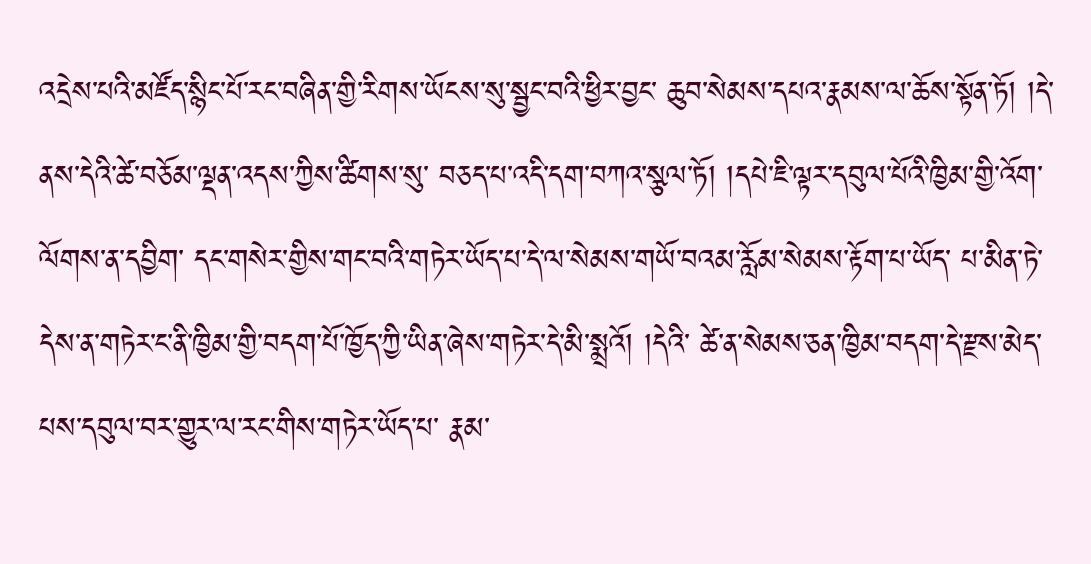འདྲེས་པའི་མཛོད་སྙིང་པོ་རང་བཞིན་གྱི་རིགས་ཡོངས་སུ་སྦྱང་བའི་ཕྱིར་བྱང་ ཆུབ་སེམས་དཔའ་རྣམས་ལ་ཆོས་སྟོན་ཏོ། །དེ་ནས་དེའི་ཚེ་བཅོམ་ལྡན་འདས་ཀྱིས་ཚིགས་སུ་ བཅད་པ་འདི་དག་བཀའ་སྩལ་ཏོ། །དཔེ་ཇི་ལྟར་དབུལ་པོའི་ཁྱིམ་གྱི་འོག་ལོགས་ན་དབྱིག་ དང་གསེར་གྱིས་གང་བའི་གཏེར་ཡོད་པ་དེ་ལ་སེམས་གཡོ་བའམ་རློམ་སེམས་རྟོག་པ་ཡོད་ པ་མིན་ཏེ་དེས་ན་གཏེར་ང་ནི་ཁྱིམ་གྱི་བདག་པོ་ཁྱོད་ཀྱི་ཡིན་ཞེས་གཏེར་དེ་མི་སྨྲའོ། །དེའི་ ཚེ་ན་སེམས་ཅན་ཁྱིམ་བདག་དེ་རྫས་མེད་པས་དབུལ་བར་གྱུར་ལ་རང་གིས་གཏེར་ཡོད་པ་ རྣམ་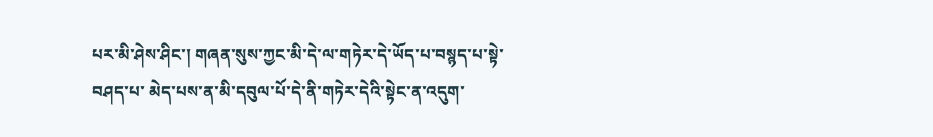པར་མི་ཤེས་ཤིང་། གཞན་སུས་ཀྱང་མི་དེ་ལ་གཏེར་དེ་ཡོད་པ་བསྙད་པ་སྟེ་བཤད་པ་ མེད་པས་ན་མི་དབུལ་པོ་དེ་ནི་གཏེར་དེའི་སྟེང་ན་འདུག་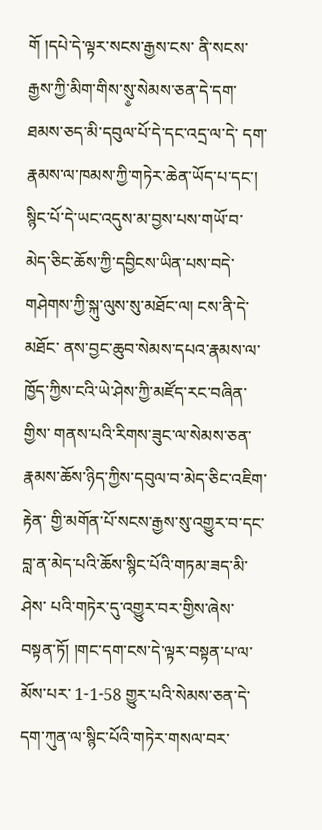གོ །དཔེ་དེ་ལྟར་སངས་རྒྱས་ངས་ ནི་སངས་རྒྱས་ཀྱི་མིག་གིས་སུ༵་སེམས་ཅན་དེ་དག་ཐམས་ཅད་མི་དབུལ་པོ་དེ་དང་འདྲ་ལ་དེ་ དག་རྣམས་ལ་ཁམས་ཀྱི་གཏེར་ཆེན་ཡོད་པ་དང་། སྙིང་པོ་དེ་ཡང་འདུས་མ་བྱས་པས་གཡོ་བ་ མེད་ཅིང་ཆོས་ཀྱི་དབྱིངས་ཡིན་པས་བདེ་གཤེགས་ཀྱི་སྐུ་ལུས་སུ་མཐོང་ལ། ངས་ནི་དེ་མཐོང་ ནས་བྱང་ཆུབ་སེམས་དཔའ་རྣམས་ལ་ཁྱོད་ཀྱིས་ངའི་ཡེ་ཤེས་ཀྱི་མཛོད་རང་བཞིན་གྱིས་ གནས་པའི་རིགས་ཟུང་ལ་སེམས་ཅན་རྣམས་ཆོས་ཉིད་ཀྱིས་དབུལ་བ་མེད་ཅིང་འཇིག་རྟེན་ གྱི་མགོན་པོ་སངས་རྒྱས་སུ་འགྱུར་བ་དང་བླ་ན་མེད་པའི་ཆོས་སྙིང་པོའི་གཏམ་ཟད་མི་ཤེས་ པའི་གཏེར་དུ་འགྱུར་བར་གྱིས་ཞེས་བསྟན་ཏོ། །གང་དག་ངས་དེ་ལྟར་བསྟན་པ་ལ་མོས་པར་ 1-1-58 གྱུར་པའི་སེམས་ཅན་དེ་དག་ཀུན་ལ་སྙིང་པོའི་གཏེར་གསལ་བར་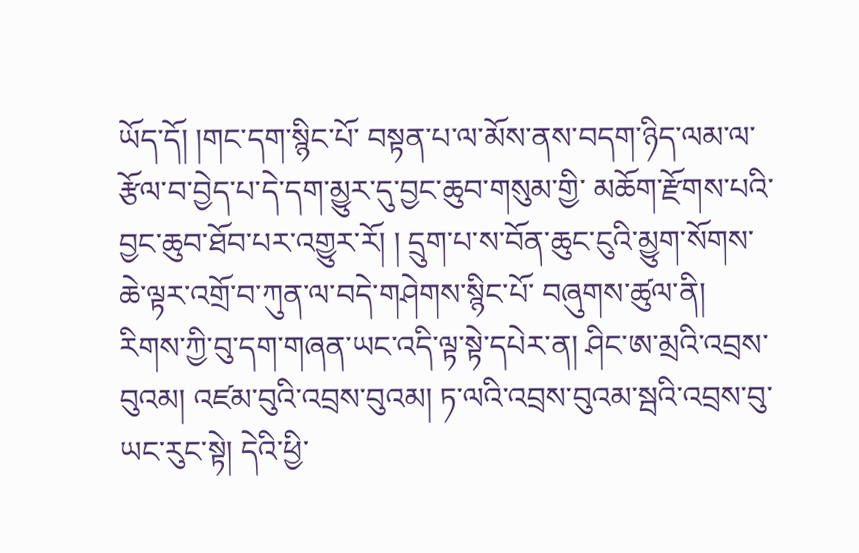ཡོད་དོ། །གང་དག་སྙིང་པོ་ བསྟན་པ་ལ་མོས་ནས་བདག་ཉིད་ལམ་ལ་རྩོལ་བ་བྱེད་པ་དེ་དག་མྱུར་དུ་བྱང་ཆུབ་གསུམ་གྱི་ མཆོག་རྫོགས་པའི་བྱང་ཆུབ་ཐོབ་པར་འགྱུར་རོ། ། དྲུག་པ་ས་བོན་ཆུང་ངུའི་མྱུག་སོགས་ཆེ་ལྟར་འགྲོ་བ་ཀུན་ལ་བདེ་གཤེགས་སྙིང་པོ་ བཞུགས་ཚུལ་ནི། རིགས་ཀྱི་བུ་དག་གཞན་ཡང་འདི་ལྟ་སྟེ་དཔེར་ན། ཤིང་ཨ་མྲའི་འབྲས་ བུའམ། འཛམ་བུའི་འབྲས་བུའམ། ཏ་ལའི་འབྲས་བུའམ་སྦའི་འབྲས་བུ་ཡང་རུང་སྟེ། དེའི་ཕྱི་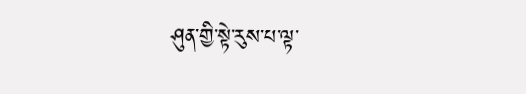ཤུན་གྱི་སྟེ་རུས་པ་ལྟ་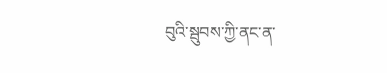བུའི་སྦུབས་ཀྱི་ནང་ན་